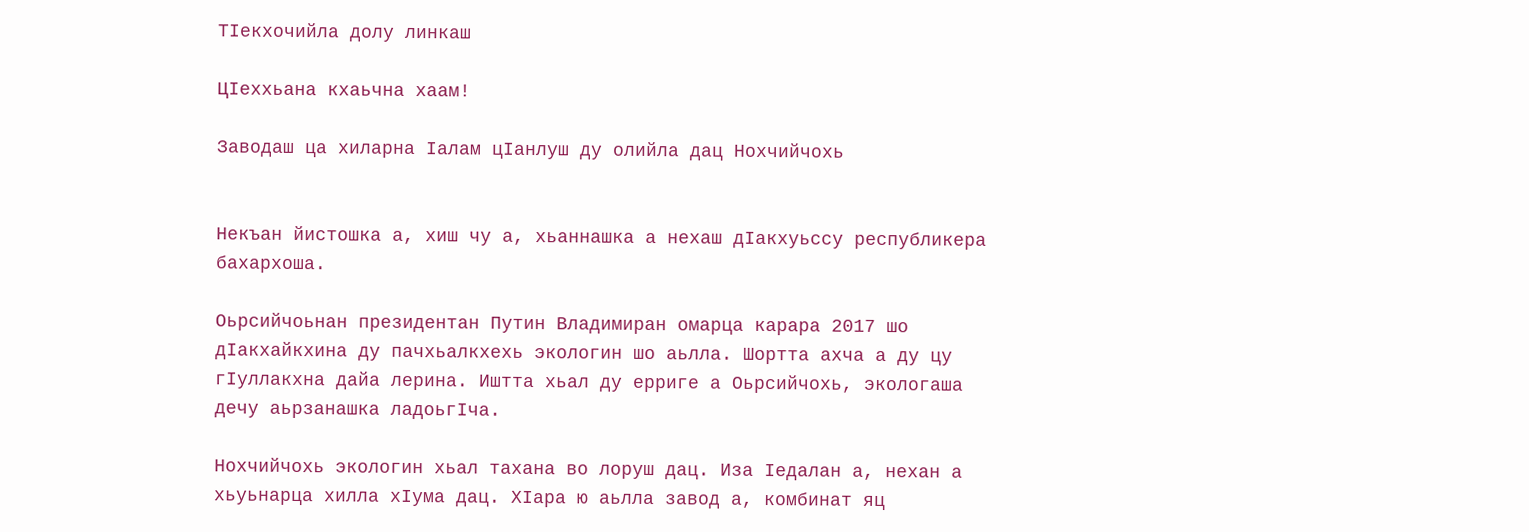ТIекхочийла долу линкаш

ЦIеххьана кхаьчна хаам!

Заводаш ца хиларна Iалам цIанлуш ду олийла дац Нохчийчохь


Некъан йистошка а, хиш чу а, хьаннашка а нехаш дIакхуьссу республикера бахархоша.

Оьрсийчоьнан президентан Путин Владимиран омарца карара 2017 шо дIакхайкхина ду пачхьалкхехь экологин шо аьлла. Шортта ахча а ду цу гIуллакхна дайа лерина. Иштта хьал ду ерриге а Оьрсийчохь, экологаша дечу аьрзанашка ладоьгIча.

Нохчийчохь экологин хьал тахана во лоруш дац. Иза Iедалан а, нехан а хьуьнарца хилла хIума дац. ХIара ю аьлла завод а, комбинат яц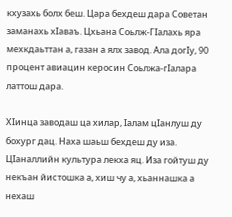кхузахь болх беш. Цара бехдеш дара Советан заманахь хIаваъ. Цхьана Соьлж-ГIалахь яра мехкдаьттан а, газан а ялх завод. Ала догIу, 90 процент авиацин керосин Соьлжа-гIалара латтош дара.

ХIинца заводаш ца хилар, Iалам цIанлуш ду бохург дац. Наха шаьш бехдеш ду иза. ЦIаналлийн культура лекха яц. Иза гойтуш ду некъан йистошка а, хиш чу а, хьаннашка а нехаш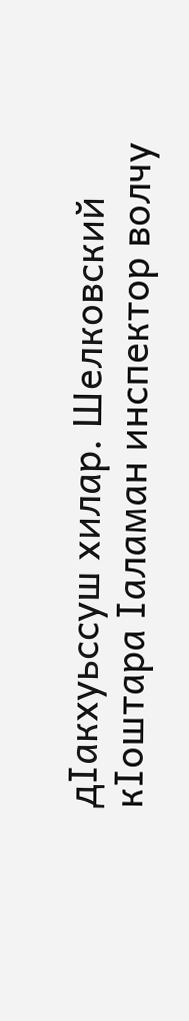дIакхуьссуш хилар. Шелковский кIоштара Iаламан инспектор волчу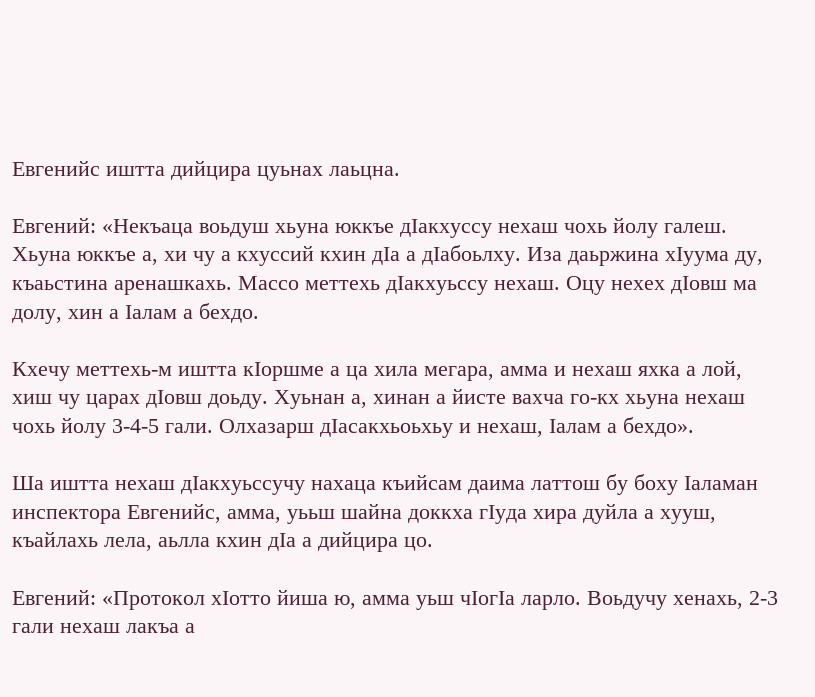Евгенийс иштта дийцира цуьнах лаьцна.

Евгений: «Некъаца воьдуш хьуна юккъе дIакхуссу нехаш чохь йолу галеш. Хьуна юккъе а, хи чу а кхуссий кхин дIа а дIабоьлху. Иза даьржина хIуума ду, къаьстина аренашкахь. Массо меттехь дIакхуьссу нехаш. Оцу нехех дIовш ма долу, хин а Iалам а бехдо.

Кхечу меттехь-м иштта кIоршме а ца хила мегара, амма и нехаш яхка а лой, хиш чу царах дIовш доьду. Хуьнан а, хинан а йисте вахча го-кх хьуна нехаш чохь йолу 3-4-5 гали. Олхазарш дIасакхьоьхьу и нехаш, Iалам а бехдо».

Ша иштта нехаш дIакхуьссучу нахаца къийсам даима латтош бу боху Iаламан инспектора Евгенийс, амма, уььш шайна доккха гIуда хира дуйла а хууш, къайлахь лела, аьлла кхин дIа а дийцира цо.

Евгений: «Протокол хIотто йиша ю, амма уьш чIогIа ларло. Воьдучу хенахь, 2-3 гали нехаш лакъа а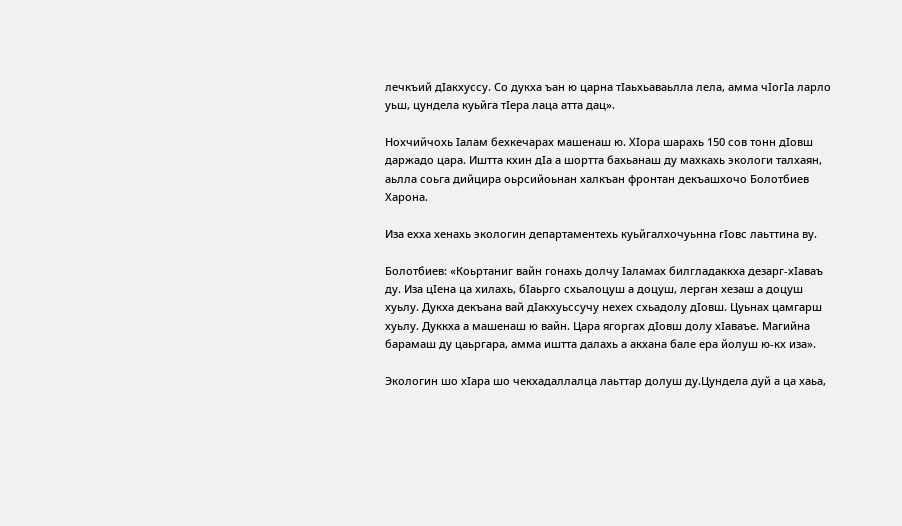лечкъий дIакхуссу. Со дукха ъан ю царна тIаьхьаваьлла лела, амма чIогIа ларло уьш, цундела куьйга тIера лаца атта дац».

Нохчийчохь Iалам бехкечарах машенаш ю. ХIора шарахь 150 сов тонн дIовш даржадо цара. Иштта кхин дIа а шортта бахьанаш ду махкахь экологи талхаян, аьлла соьга дийцира оьрсийоьнан халкъан фронтан декъашхочо Болотбиев Харона.

Иза ехха хенахь экологин департаментехь куьйгалхочуьнна гIовс лаьттина ву.

Болотбиев: «Коьртаниг вайн гонахь долчу Iаламах билгладаккха дезарг-хIаваъ ду. Иза цIена ца хилахь, бIаьрго схьалоцуш а доцуш, лерган хезаш а доцуш хуьлу. Дукха декъана вай дIакхуьссучу нехех схьадолу дIовш. Цуьнах цамгарш хуьлу. Дуккха а машенаш ю вайн. Цара ягоргах дIовш долу хIаваъе. Магийна барамаш ду цаьргара, амма иштта далахь а акхана бале ера йолуш ю-кх иза».

Экологин шо хIара шо чекхадаллалца лаьттар долуш ду.Цундела дуй а ца хаьа,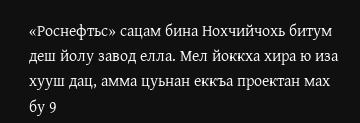«Роснефтьс» сацам бина Нохчийчохь битум деш йолу завод елла. Мел йоккха хира ю иза хууш дац, амма цуьнан еккъа проектан мах бу 9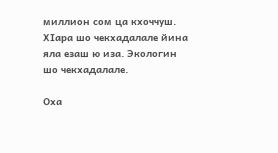миллион сом ца кхоччуш. ХIара шо чекхадалале йина яла езаш ю иза. Экологин шо чекхадалале.

Оха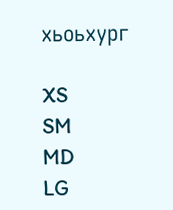хьоьхург

XS
SM
MD
LG